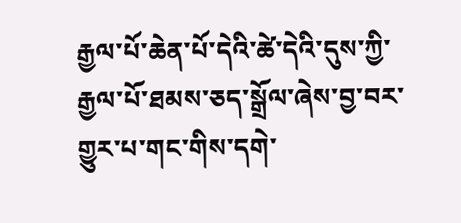རྒྱལ་པོ་ཆེན་པོ་དེའི་ཚེ་དེའི་དུས་ཀྱི་རྒྱལ་པོ་ཐམས་ཅད་སྒྲོལ་ཞེས་བྱ་བར་གྱུར་པ་གང་གིས་དགེ་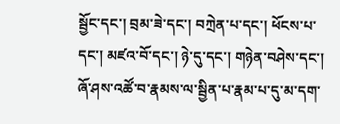སྦྱོང་དང་། བྲམ་ཟེ་དང་། བཀྲེན་པ་དང་། ཕོངས་པ་དང་། མཛའ་བོ་དང་། ཉེ་དུ་དང་། གཉེན་བཤེས་དང་། ཞོ་ཤས་འཚོ་བ་རྣམས་ལ་སྦྱིན་པ་རྣམ་པ་དུ་མ་དག་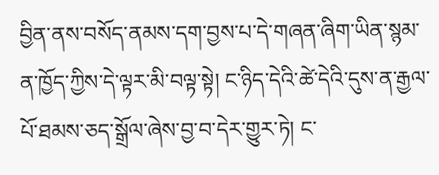བྱིན་ནས་བསོད་ནམས་དག་བྱས་པ་དེ་གཞན་ཞིག་ཡིན་སྙམ་ན་ཁྱོད་ཀྱིས་དེ་ལྟར་མི་བལྟ་སྟེ། ང་ཉིད་དེའི་ཚེ་དེའི་དུས་ན་རྒྱལ་པོ་ཐམས་ཅད་སྒྲོལ་ཞེས་བྱ་བ་དེར་གྱུར་ཏེ། ང་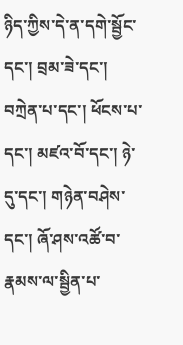ཉིད་ཀྱིས་དེ་ན་དགེ་སྦྱོང་དང་། བྲམ་ཟེ་དང་། བཀྲེན་པ་དང་། ཕོངས་པ་དང་། མཛའ་བོ་དང་། ཉེ་དུ་དང་། གཉེན་བཤེས་དང་། ཞོ་ཤས་འཚོ་བ་རྣམས་ལ་སྦྱིན་པ་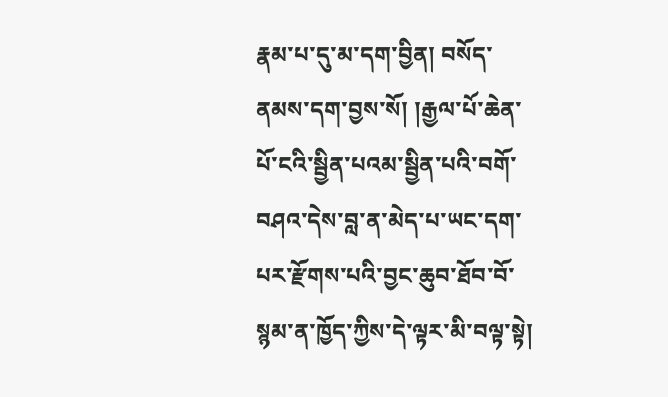རྣམ་པ་དུ་མ་དག་བྱིན། བསོད་ནམས་དག་བྱས་སོ། །རྒྱལ་པོ་ཆེན་པོ་ངའི་སྦྱིན་པའམ་སྦྱིན་པའི་བགོ་བཤའ་དེས་བླ་ན་མེད་པ་ཡང་དག་པར་རྫོགས་པའི་བྱང་ཆུབ་ཐོབ་བོ་སྙམ་ན་ཁྱོད་ཀྱིས་དེ་ལྟར་མི་བལྟ་སྟེ།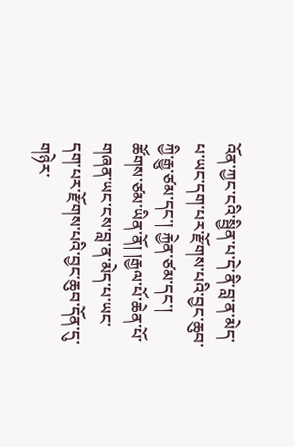འོན་ཀྱང་ངའི་སྦྱིན་པ་དེ་ནི་བླ་ན་མེད་པ་ཡང་དག་པར་རྫོགས་པའི་བྱང་ཆུབ་ཀྱི་རྒྱུ་ཙམ་དང་། རྐྱེན་ཙམ་དང་། ཚོགས་ཙམ་ཡིན་ནོ། །རྒྱལ་པོ་ཆེན་པོ་གཞན་ཡང་ངས་བླ་ན་མེད་པ་ཡང་དག་པར་རྫོགས་པའི་བྱང་ཆུབ་དོན་དུ་གཉེར་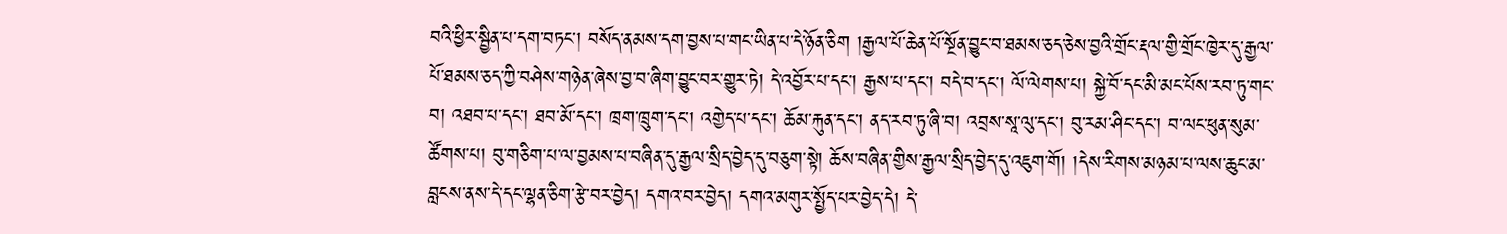བའི་ཕྱིར་སྦྱིན་པ་དག་བཏང་། བསོད་ནམས་དག་བྱས་པ་གང་ཡིན་པ་དེ་ཉོན་ཅིག །རྒྱལ་པོ་ཆེན་པོ་སྔོན་བྱུང་བ་ཐམས་ཅད་ཅེས་བྱའི་གྲོང་རྡལ་གྱི་གྲོང་ཁྱེར་དུ་རྒྱལ་པོ་ཐམས་ཅད་ཀྱི་བཤེས་གཉེན་ཞེས་བྱ་བ་ཞིག་བྱུང་བར་གྱུར་ཏེ། དེ་འབྱོར་པ་དང་། རྒྱས་པ་དང་། བདེ་བ་དང་། ལོ་ལེགས་པ། སྐྱེ་བོ་དང་མི་མང་པོས་རབ་ཏུ་གང་བ། འཐབ་པ་དང་། ཐབ་མོ་དང་། ཁྲག་ཁྲུག་དང་། འགྱེད་པ་དང་། ཆོམ་རྐུན་དང་། ནད་རབ་ཏུ་ཞི་བ། འབྲས་སཱ་ལུ་དང་། བུ་རམ་ཤིང་དང་། བ་ལང་ཕུན་སུམ་ཚོགས་པ། བུ་གཅིག་པ་ལ་བྱམས་པ་བཞིན་དུ་རྒྱལ་སྲིད་བྱེད་དུ་བཅུག་སྟེ། ཆོས་བཞིན་གྱིས་རྒྱལ་སྲིད་བྱེད་དུ་འཇུག་གོ། །དེས་རིགས་མཉམ་པ་ལས་ཆུང་མ་བླངས་ནས་དེ་དང་ལྷན་ཅིག་རྩེ་བར་བྱེད། དགའ་བར་བྱེད། དགའ་མགུར་སྤྱོད་པར་བྱེད་དེ། དེ་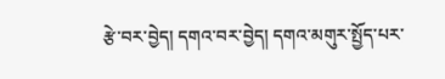རྩེ་བར་བྱེད། དགའ་བར་བྱེད། དགའ་མགུར་སྤྱོད་པར་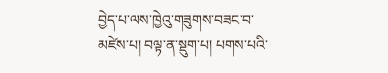བྱེད་པ་ལས་ཁྱེའུ་གཟུགས་བཟང་བ་མཛེས་པ། བལྟ་ན་སྡུག་པ། པགས་པའི་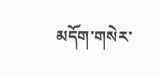མདོག་གསེར་